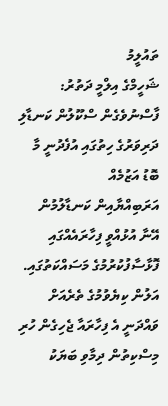ތައުލީމު
ޝަހީމްގެ އިލްމީ ދަތުރު: ފާސްނުވެގެން ސްކޫލުން ކަނޑާލި ދަރިވަރުގެ ހިތުގައި އުފެދުނީ މާ ބޮޑު އަޒުމެއް
އަރަބިއްޔާއިން ކަނޑާލުމުން އޭނާ އުޅުއްވީ ފިހާރައެއްގައި ފޮޅާސާފުކުރުމުގެ މަސައްކަތުގައި. އަލުން ކިޔެވުމުގެ ތެރެއަށް ވައްދަނީ އެ ފިހާރައާ ޖެހިގެން ހުރި މިސްކިތުން ދިމާވި ބަޔަކު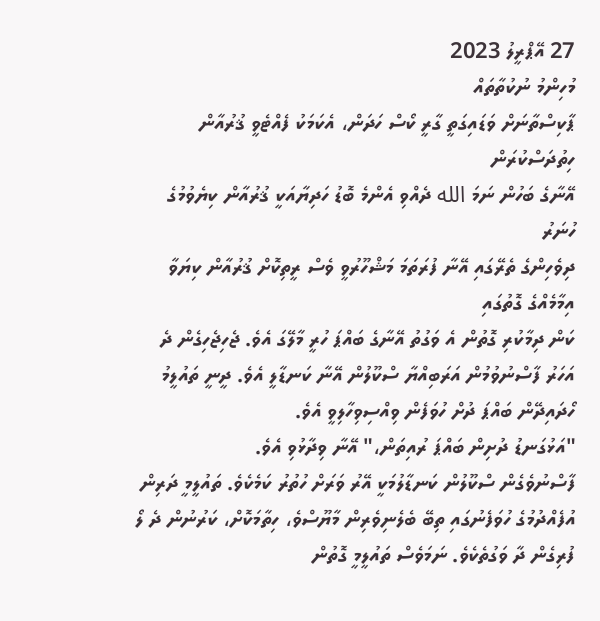27 އޭޕްރީލު 2023
މުހިންމު ނުކުތާތައް
ޕާކިސްތާނަށް ވަޑައިގަތީ ގާރީ ކޯސް ހަދަން، އެކަމަކު ފެއްޓެވީ ޤުރުއާން ހިތުދަސްކުރަން
އޭނާގެ ބަހުން ނަމަ الله ދެއްވި އެންމެ ބޮޑު ހަދިޔާއަކީ ޤުރުއާން ކިޔެވުމުގެ ހުނަރު
ދިވެހިންގެ ތެރޭގައި އޭނާ ފުރަތަމަ މަޝްހޫރުވީ ވެސް ރީތިކޮށް ޤުރުއާން ކިޔަވާ އިމާމެއްގެ ގޮތުގައި
ކަން ދިމާކުރި ގޮތުން އެ ވަގުތު އޭނާގެ ބައްޕަ ހުރީ މާލޭގަ އެވެ. ޖެހިޖެހިގެން ދެ އަހަރު ފާސްނުވުމުން އަރަބިއްޔާ ސްކޫލުން އޭނާ ކަނޑާލީ އެވެ. ދީނީ ތައުލީމު ހޯދައިދޭން ބައްޕަ ދުށް ހުވަފެން ވިއްސިވިހާލިވީ އެވެ.
"އަޅުގަނޑު ދުށިން ބައްޕަ ރުއިތަން،" އޭނާ ވިދާޅުވި އެވެ.
ފާސްނުވެގެން ސްކޫލުން ކަނޑާލުމަކީ އޭރު ވަރަށް ހުތުރު ކަމެކެވެ. ތައުލީމީ ދަރިން އުފެއްދުމުގެ ހުވަފެނުގައި ތިބޭ ބެލެނިވެރިން މާޔޫސްވެ، ހިތާމަކޮށް، ކަރުނުން ދެ ލޯ ފުރިގެން ދާ ވަގުތެކެވެ. ނަމަވެސް ތައުލީމީ ގޮތުން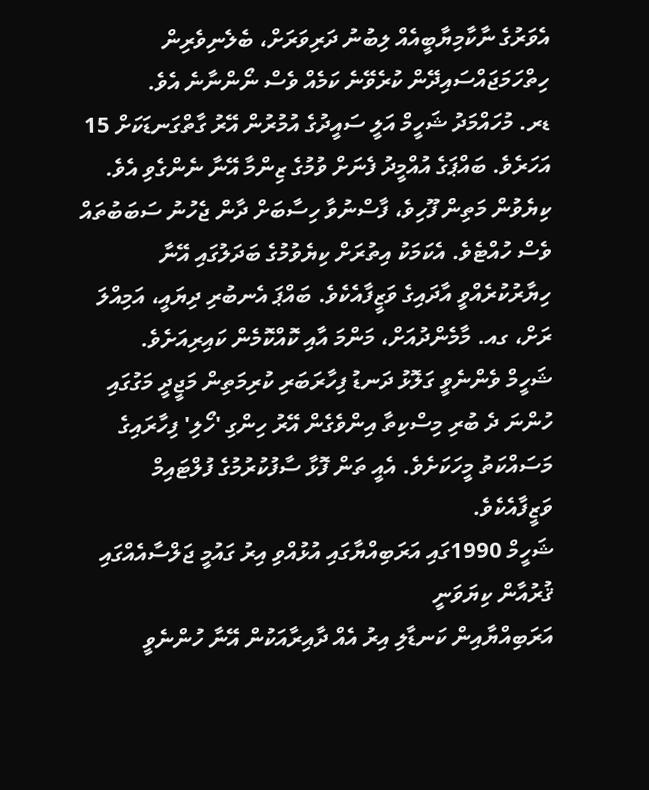އެވަރުގެ ނާކާމިޔާބީއެއް ލިބުނު ދަރިވަރަށް، ބެލެނިވެރިން ހިތްހަމަޖައްސައިދޭން ކުރެވޭނެ ކަމެއް ވެސް ނޯންނާނެ އެވެ.
ޑރ. މުހައްމަދު ޝަހީމް އަލީ ސައީދުގެ އުމުރުން އޭރު ގާތްގަނޑަކަށް 15 އަހަރެވެ. ބައްޕަގެ އުއްމީދު ފެނަށް ވުމުގެ ޒިންމާ އޭނާ ނެންގެވި އެވެ. ކިޔެވުން މަތިން ފޫހިވެ، ފާސްނުވާ ހިސާބަށް ދާން ޖެހުނު ސަބަބުތައް ވެސް ހުއްޓެވެ. އެކަމަކު އިތުރަށް ކިޔެވުމުގެ ބަދަލުގައި އޭނާ ހިޔާރުކުރެއްވީ އާދައިގެ ވަޒީފާއެކެވެ. ބައްޕަ އެނބުރި ދިޔައީ، އަމިއްލަ ރަށް، ގއ. މާމެންދުއަށް، މަންމަ އާއި ކޮއްކޮމެން ކައިރިއަށެވެ.
ޝަހީމް ވެންނެވީ ގަލޮޅު ދަނޑު ފިހާރަބަރި ކުރިމަތިން މަޖީދީ މަގުގައި ހުންނަ ދެ ބުރި މިސްކިތާ އިންވެގެން އޭރު ހިންގި 'ހޯލި' ފިހާރައިގެ މަސައްކަތު މީހަކަށެވެ. އެއީ ތަން ފޮޅާ ސާފުކުރުމުގެ ފުލްޓައިމް ވަޒީފާއެކެވެ.
ޝަހީމް 1990ގައި އަރަބިއްޔާގައި އުޅުއްވި އިރު ގައުމީ ޖަލްސާއެއްގައި ޤުރުއާން ކިޔަވަނީ
އަރަބިއްޔާއިން ކަނޑާލި އިރު އެއް ދާއިރާއަކުން އޭނާ ހުންނެވީ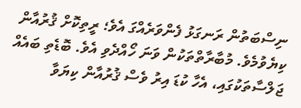ނިސްބަތުން ރަނގަޅު ފެންވަރެއްގަ އެވެ؛ ރީތިކޮށް ޤުރުއާން ކިޔެވުމެވެ. މުބާރާތްތަކުން ވަނަ ހޯއްދެވި އެވެ. ބޮޑެތި ބައެއް ޖަލްސާތަކުގައި، އެހާ ކުޑަ އިރު ވެސް ޤުރުއާން ކިޔަވާ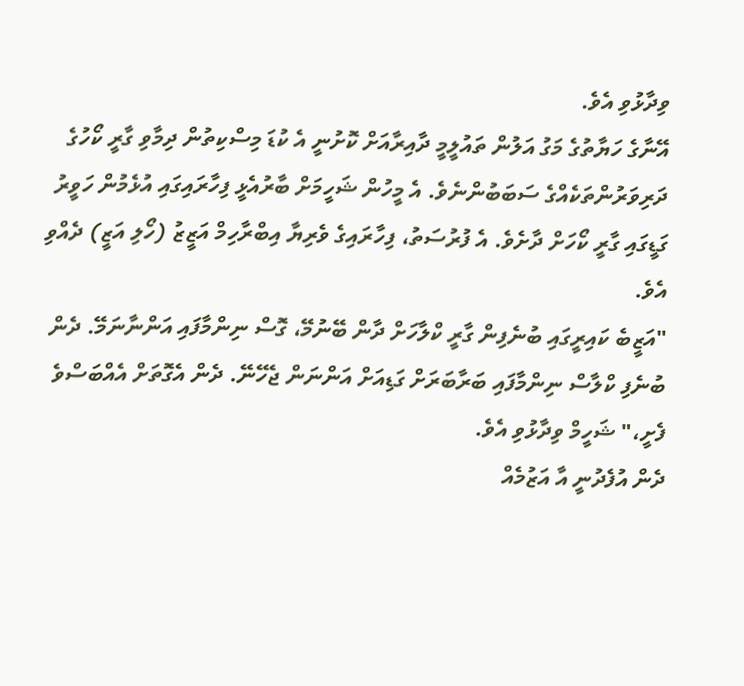ވިދާޅުވި އެވެ.
އޭނާގެ ހަޔާތުގެ މަގު އަލުން ތައުލީމީ ދާއިރާއަށް ކޮށުނީ އެ ކުޑަ މިސްކިތުން ދިމާވި ގާރީ ކޯހުގެ ދަރިވަރުންތަކެއްގެ ސަބަބުންނެވެ. އެ މީހުން ޝަހީމަށް ބާރުއެޅީ ފިހާރައިގައި އުޅެމުން ހަވީރު ގަޑީގައި ގާރީ ކޯހަށް ދާށެވެ. އެ ފުރުސަތު، ފިހާރައިގެ ވެރިޔާ އިބްރާހިމް އަޒީޒު (ހޯލި އަޒީ) ދެއްވި އެވެ.
"އަޒީބެ ކައިރީގައި ބުނެފިން ގާރީ ކްލާހަށް ދާން ބޭނުމޭ، ގޮސް ނިންމާފައި އަންނާނަމޭ. ދެން ބުނެފި ކްލާސް ނިންމާފައި ބަރާބަރަށް ގަޑިއަށް އަންނަން ޖެހޭނޭ. ދެން އެގޮތަށް އެއްބަސްވެ ފެށީ،" ޝަހީމް ވިދާޅުވި އެވެ.
ދެން އުފެދުނީ އާ އަޒުމެއް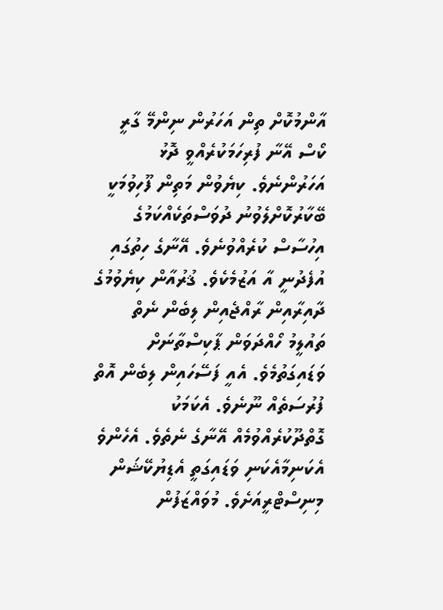އާންމުކޮށް ތިން އަހަރުން ނިންމޭ ގާރީ ކޯސް އޭނާ ފުރިހަމަކުރެއްވީ ދޮޅު އަހަރުންނެވެ. ކިޔެވުން މަތިން ފޫހިވުމަކީ ބޭކާރުކޮށްލެވުނު ދުވަސްތަކެއްކަމުގެ އިހުސާސް ކުރެއްވުނެވެ. އޭނާގެ ހިތުގައި އުފެދުނީ އާ އަޒުމެކެވެ. ޤުރުއާން ކިޔެވުމުގެ ދާއިރާއިން ރާއްޖެއިން ލިބެން ނެތް ތައުލީމު ހޯއްދަވަން ޕާކިސްތާނަށް ވަޑައިގަތުމެވެ. އެއީ ފަސޭހައިން ލިބެން އޮތް ފުރުސަތެއް ނޫނެވެ. އެކަމަކު ގޮތްދޫކުރެއްވުމެއް އޭނާގެ ނެތެވެ. އެހެންވެ އެކަނިމާއެކަނި ވަޑައިގަތީ އެޑިޔުކޭޝަން މިނިސްޓްރީއަށެވެ. މުވައްޒަފުން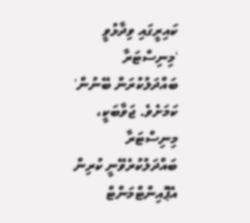ކައިރީގައި ވިދާޅުވީ 'މިނިސްޓަރާ ބައްދަލުކުރަން ބޭނުން' ކަމަށެވެ. ޖަވާބަކީ، މިނިސްޓަރާ ބައްދަލުކުރެވޭނީ ކުރިން އެޕޮއިންޓްމަންޓް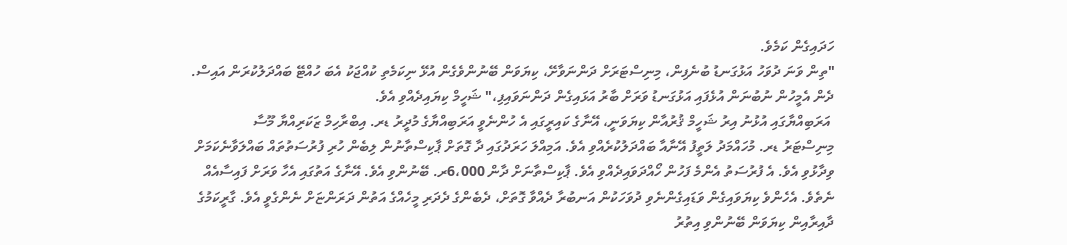ހަދައިގެން ކަމެވެ.
"ތިން ވަނަ ދުވަހު އަޅުގަނޑު ބުނެފިން، މިނިސްޓަރަށް ދަންނަވާށޭ، ކިޔަވަން ބޭނުންވެގެން އުޅޭ ނިކަމެތި ކުއްޖަކު އެބަ ހުއްޓޭ ބައްދަލުކުރަން އައިސް. ދެން އެމީހުން ނުބުނަން އުޅެފައި އަޅުގަނޑު ވަރަށް ބާރު އަޅައިގެން ދަންނަވައިފި،" ޝަހީމް ކިޔައިދެއްވި އެވެ.
 އަރަބިއްޔާގައި އުޅުނު އިރު ޝަހީމް ޤުރުއާން ކިޔަވަނީ، އޭނާގެ ކައިރީގައި އެ ހުންނެވީ އަރަބިއްޔާގެ މުދީރު ޑރ. އިބްރާހިމް ޒަކަރިއްޔާ މޫސާ
މިނިސްޓަރު ޑރ. މުހައްމަދު ލަތީފު އޭނާއާ ބައްދަލުކުރެއްވި އެވެ. އަމިއްލަ ހަރަދުގައި ދާ ގޮތަށް ޕާކިސްތާނުން ލިބެން ހުރި ފުރުސަތުތައް ބައްލަވާނެކަމަށް ވިދާޅުވި އެވެ. އެ ފުރުސަތު އެންމެ ފަހުން ހޯއްދަވައިދެއްވި އެވެ. ޕާކިސްތާނަށް ދާން 6،000ރ. ބޭނުންވި އެވެ. އޭނާގެ އަތުގައި އެހާ ވަރަށް ފައިސާއެއް ނެތެވެ. އެހެންވެ ކިޔަވައިގެން ވަޑައިގެންނެވި ދުވަހަކުން އަނބުރާ ދެއްވާ ގޮތަށް، ދެބެންގެ ދެދަރި މީހެއްގެ އަތުން ދަރަންޏަށް ނެންގެވީ އެވެ. ގާރީކަމުގެ ދާއިރާއިން ކިޔަވަން ބޭނުންވި އިތުރު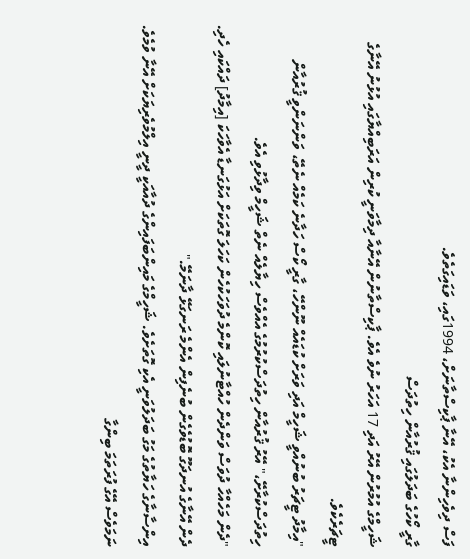ފަސް ދިވެހިންނާ އެކު، އޭނާ ޕާކިސްތާނަށް، 1994ގައި، ވަޑައިގަތެވެ.
ގާރީ ކޯހުގެ ބަދަލުގައި ޤުރުއާން ހިތުދަސް
ޝަހީމްގެ އުމުރުން އޭރު އަދި 17 އަހަރު ނުވެ އެވެ. ޕާކިސްތާނުން އޭނާއާ ދިމާވަނީ ކުރިން އަރަބިއްޔާގައި އުޅުނު އޭނާގެ ޓީޗަރެކެވެ.
"އިމާދު ޓީޗަރު ބުނުއްވީ ޝަހީމް އަދި ވަރަށް ކުޑައެއް ނޫންހޭ، ގާރީ ކޯސް ހަދާނެ ކަމެއް ނެތޭ، ވަންނަންވީ ޤުރުއާން ހިތުދަސްކުރާށޭ،" އޭރު ޤުރުއާން ހިތުދަސްކުރުމުގެ އެއްވެސް ހިޔާލެއް ނެތް ޝަހީމް ވިދާޅުވި އެވެ.
"ދެން މަހެއްހާ ދުވަސް ވަންދެން ހުއްޓާނުލައި ކޮންމެ ދުވަހަކުހެން ކަހަލަ ގޮތަކަށް އަޅުގަނޑާ އެވާހަކަ [އިމާދު] ދައްކައި ހެދި. ދެން އޭނާގެ އުނދަގޫ ބޮޑުވެގެން ބުނެފިން އެންމެ ރަނގަޅޭ ދާނަމޭ."
އިންސާނާގެ ހަޔާތުގެ މަގު ބަދަލުވަނީ އެކި ގޮތަށެވެ. ޝަހީމްގެ މައިންބަފައިންގެ ދުއާއަކީ ދީނީ އިލްމުވެރިޔަކަށް އޭނާ ވުމެވެ. ނަމަވެސް އޭގެ ފުރަތަމަ ބިންގާ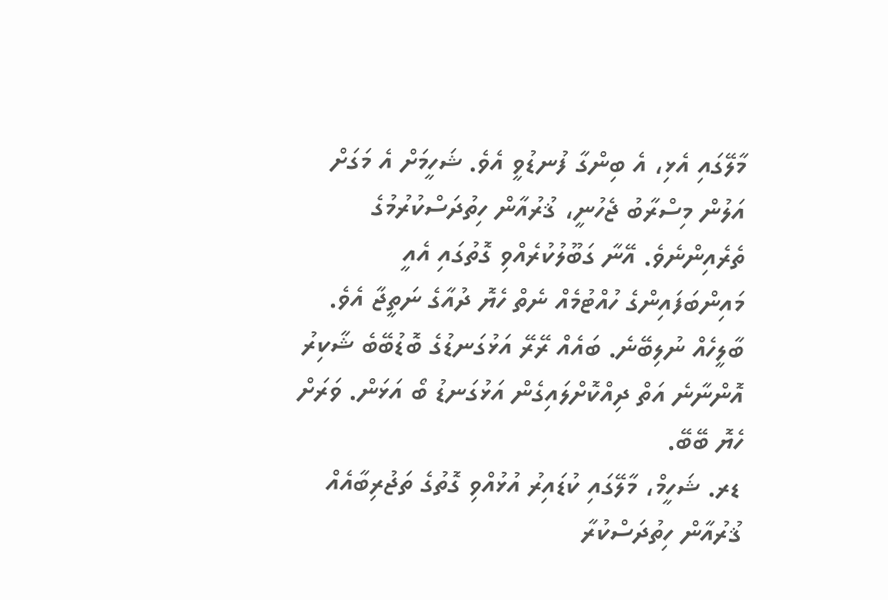މާލޭގައި އެޅި، އެ ބިންގާ ފުނޑުވީ އެވެ. ޝަހީމަށް އެ މަގަށް އަލުން މިސްރާބު ޖެހުނީ، ޤުރުއާން ހިތުދަސްކުރުމުގެ ތެރެއިންނެވެ. އޭނާ ގަބޫލުކުރެއްވި ގޮތުގައި އެއީ މައިންބަފައިންގެ ހުއްޓުމެއް ނެތް ހެޔޮ ދުއާގެ ނަތީޖާ އެވެ.
ބާލީހެއް ނުލިބޭނެ. ބައެއް ރޭރޭ އަޅުގަނޑުގެ ބޮޑުބޭބެ ޝާކިރު އޮންނާނެ އަތް ދިއްކޮށްލައިގެން އަޅުގަނޑު ބޯ އަޅަން. ވަރަށް ހެޔޮ ބޭބޭ.
ޑރ. ޝަހީމް، މާލޭގައި ކުޑައިރު އުޅުއްވި ގޮތުގެ ތަޖުރިބާއެއް
ޤުރުއާން ހިތުދަސްކުރާ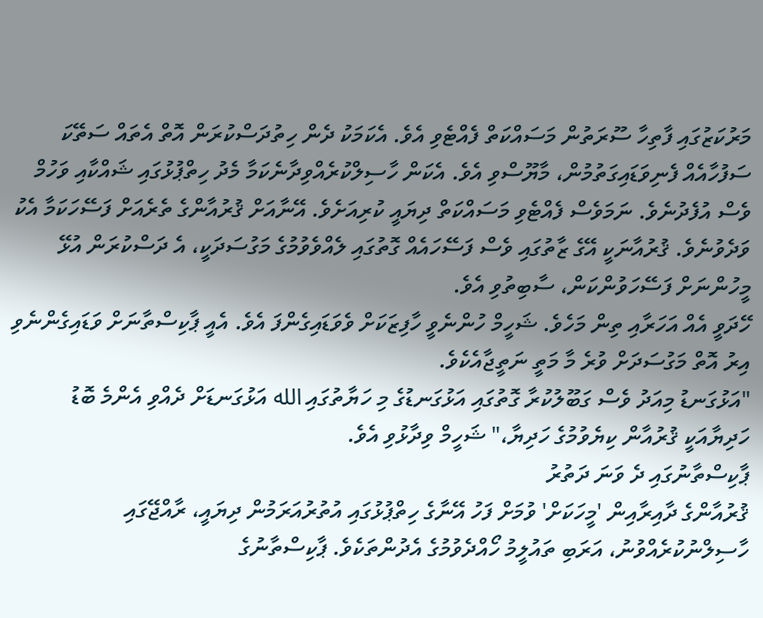މަރުކަޒުގައި ފާތިހާ ސޫރަތުން މަސައްކަތް ފެއްޓެވި އެވެ. އެކަމަކު ދެން ހިތުދަސްކުރަން އޮތް އެތައް ސަތޭކަ ސަފުހާއެއް ފެނިވަޑައިގަތުމުން، މާޔޫސްވި އެވެ. އެކަން ހާސިލްކުރެއްވިދާނެކަމާ މެދު ހިތްޕުޅުގައި ޝައްކާއި ވަހުމް ވެސް އުފެދުނެވެ. ނަމަވެސް ފެއްޓެވި މަސައްކަތް ދިޔައީ ކުރިއަށެވެ. އޭނާއަށް ޤުރުއާންގެ ތެރެއަށް ފަސޭހަކަމާ އެކު ވަދެވުނެވެ. ޤުރުއާނަކީ އޭގެ ޒާތުގައި ވެސް ފަސޭހައެއް ގޮތުގައި ލެއްވެވުމުގެ މަގުސަދަކީ، އެ ދަސްކުރަން އުޅޭ މީހުންނަށް ފަސޭހަވުންކަން، ސާބިތުވި އެވެ.
ހޭދަވީ އެއް އަހަރާއި ތިން މަހެވެ. ޝަހީމް ހުންނެވީ ހާފިޒަކަށް ވެވަޑައިގެންފަ އެވެ. އެއީ ޕާކިސްތާނަށް ވަޑައިގެންނެވި އިރު އޮތް މަގުސަދަށް ވުރެ މާ މަތީ ނަތީޖާއެކެވެ.
"އަޅުގަނޑު މިއަދު ވެސް ގަބޫލުކުރާ ގޮތުގައި އަޅުގަނޑުގެ މި ހަޔާތުގައި الله އަޅުގަނޑަށް ދެއްވި އެންމެ ބޮޑު ހަދިޔާއަކީ ޤުރުއާން ކިޔެވުމުގެ ހަދިޔާ،" ޝަހީމް ވިދާޅުވި އެވެ.
ޕާކިސްތާނުގައި ދެ ވަނަ ދަތުރު
ޤުރުއާންގެ ދާއިރާއިން 'މީހަކަށް' ވުމަށް ފަހު އޭނާގެ ހިތްޕުޅުގައި އުތުރުއަރަމުން ދިޔައީ، ރާއްޖޭގައި ހާސިލްނުކުރެއްވުނު، އަރަބި ތައުލީމު ހޯއްދެވުމުގެ އެދުންތަކެވެ. ޕާކިސްތާނުގެ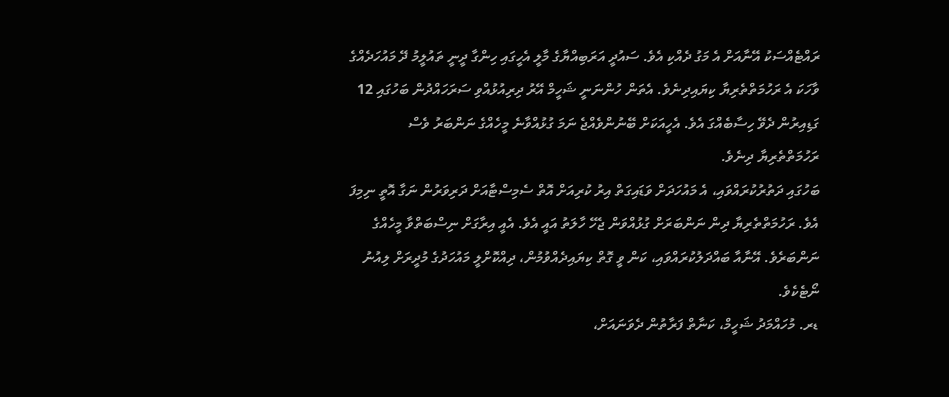ރައްޓެއްސަކު އޭނާއަށް އެ މަގު ދެއްކި އެވެ. ސައުދީ އަރަބިއްޔާގެ މާލީ އެހީގައި ހިންގާ ދީނީ ތައުލީމު ދޭ މައުހަދެއްގެ ވާހަކަ އެ ރަހުމަތްތެރިޔާ ކިޔައިދިނެވެ. އެތަން ހުންނަނީ ޝަހީމް އޭރު ދިރިއުޅުއްވި ސަރަހައްދުން ބަހުގައި 12 ގަޑިއިރުން ދެވޭ ހިސާބެއްގަ އެވެ. އެހީއަކަށް ބޭނުންވެއްޖެ ނަމަ ގުޅުއްވާނެ މީހެއްގެ ނަންބަރު ވެސް ރަހުމަތްތެރިޔާ ދިނެވެ.
ބަހުގައި ދަތުރުކުރައްވައި، އެ މައުހަދަށް ވަޑައިގަތް އިރު ކުރިއަށް އޮތް ސެމިސްޓާއަށް ދަރިވަރުން ނަގާ އޮތީ ނިމިފަ އެވެ. ރަހުމަތްތެރިޔާ ދިން ނަންބަރަށް ގުޅުއްވަން ޖެހޭ ހާލަތު އައީ އެވެ. އެއީ އިރާގަށް ނިސްބަތްވާ މީހެއްގެ ނަންބަރެވެ. އޭނާއާ ބައްދަލުކުރައްވައި، ކަން ވީ ގޮތް ކިޔައިދެއްވުމުން، ދިއްކޮށްލީ މައުހަދުގެ މުދީރަށް ލިއުނު ނޯޓެކެވެ.
ޑރ. މުހައްމަދު ޝަހީމް، ކަނާތް ފަރާތުން ދެވަނައަށް،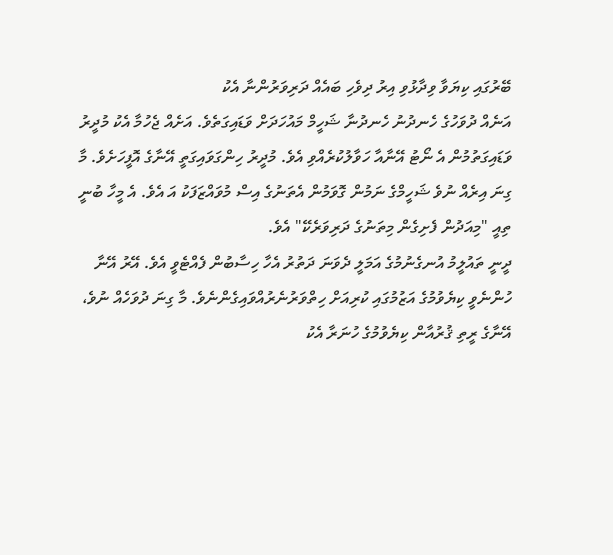ބޭރުގައި ކިޔަވާ ވިދާޅުވި އިރު ދިވެހި ބައެއް ދަރިވަރުންނާ އެކު
އަނެއް ދުވަހުގެ ހެނދުނު ހެނދުނާ ޝަހީމް މައުހަދަށް ވަޑައިގަތެވެ. އަށެއް ޖެހުމާ އެކު މުދީރު ވަޑައިގަތުމުން އެ ނޯޓު އޭނާއާ ހަވާލުކުރެއްވި އެވެ. މުދީރު ހިންގަވައިގަތީ އޭނާގެ އޮފީހަށެވެ. މާ ގިނަ އިރެއް ނުވެ ޝަހީމްގެ ނަމުން ގޮވަމުން އެތަނުގެ އިސް މުވައްޒަފަކު އަ އެވެ. އެ މީހާ ބުނީ ތިއީ "މިއަދުން ފެށިގެން މިތަނުގެ ދަރިވަރެކޭ" އެވެ.
ދީނީ ތައުލީމު އުނގެނުމުގެ އަމަލީ ދެވަނަ ދަތުރު އެހާ ހިސާބުން ފެއްޓެވީ އެވެ. އޭރު އޭނާ ހުންނެވީ ކިޔެވުމުގެ އަޒުމުގައި ކުރިއަށް ހިތްވަރުނެރުއްވައިގެންނެވެ. މާ ގިނަ ދުވަހެއް ނުވެ، އޭނާގެ ރީތި ޤުރުއާން ކިޔެވުމުގެ ހުނަރާ އެކު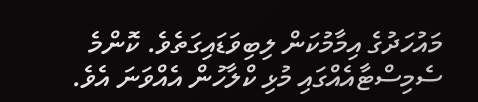މައުހަދުގެ އިމާމުކަން ލިބިވަޑައިގަތެވެ. ކޮންމެ ސެމިސްޓާއެއްގައި މުޅި ކްލާހުން އެއްވަނަ އެވެ.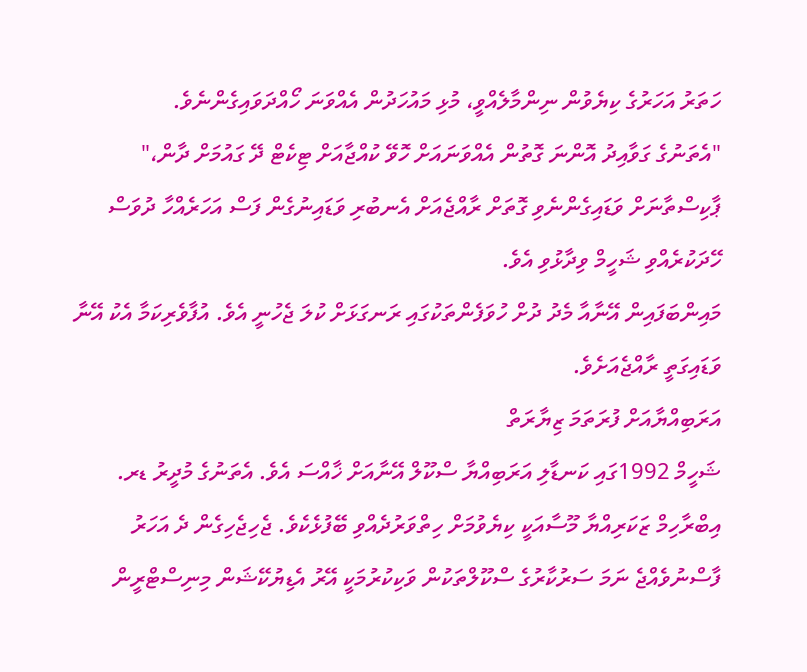ހަތަރު އަހަރުގެ ކިޔެވުން ނިންމާލެއްވީ، މުޅި މައުހަދުން އެއްވަނަ ހޯއްދަވައިގެންނެވެ.
"އެތަނުގެ ގަވާއިދު އޮންނަ ގޮތުން އެއްވަނައަށް ހޮވޭ ކުއްޖާއަށް ޓިކެޓް ދޭ ގައުމަށް ދާން،" ޕާކިސްތާނަށް ވަޑައިގެންނެވި ގޮތަށް ރާއްޖެއަށް އެނބުރި ވަޑައިނުގެން ފަސް އަހަރެއްހާ ދުވަސް ހޭދަކުރެއްވި ޝަހީމް ވިދާޅުވި އެވެ.
މައިންބަފައިން އޭނާއާ މެދު ދުށް ހުވަފެންތަކުގައި ރަނގަޅަށް ކުލަ ޖެހުނީ އެވެ. އުފާވެރިކަމާ އެކު އޭނާ ވަޑައިގަތީ ރާއްޖެއަށެވެ.
އަރަބިއްޔާއަށް ފުރަތަމަ ޒިޔާރަތް
ޝަހީމް 1992ގައި ކަނޑާލި އަރަބިއްޔާ ސްކޫލް އޭނާއަށް ޚާއްސަ އެވެ. އެތަނުގެ މުދީރު ޑރ. އިބްރާހިމް ޒަކަރިއްޔާ މޫސާއަކީ ކިޔެވުމަށް ހިތްވަރުދެއްވި ބޭފުޅެކެވެ. ޖެހިޖެހިގެން ދެ އަހަރު ފާސްނުވެއްޖެ ނަމަ ސަރުކާރުގެ ސްކޫލްތަކުން ވަކިކުރުމަކީ އޭރު އެޑިޔުކޭޝަން މިނިސްޓްރީން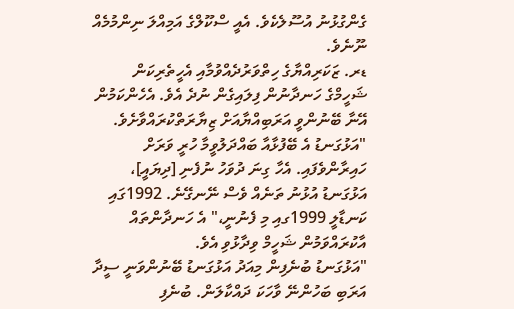ގެންގުޅުނު އުސޫލެކެވެ. އެއީ ސްކޫލްގެ އަމިއްލަ ނިންމުމެއް ނޫނެވެ.
ޑރ. ޒަކަރިއްޔާގެ ހިތްވަރުދެއްވުމާއި އެހީތެރިކަން ޝަހީމްގެ ހަނދާނުން ފިލައިގެން ނުދެ އެވެ. އެހެންކަމުން އޭނާ ބޭނުންވީ އަރަބިއްޔާއަށް ޒިޔާރަތްކުރައްވާށެވެ.
"އަޅުގަނޑު އެ ބޭފުޅާއާ ބައްދަލުވީމާ ހުރީ ވަރަށް ހައިރާންވެފައި. އެހާ ގިނަ ދުވަހު ނުފެނި [ދިޔައީ]، އަޅުގަނޑު އުޅުނު ތަނެއް ވެސް ނޭނގޭނެ. 1992ގައި ކަނޑާލީ 1999ގއި މި ފެނުނީ،" އެ ހަނދާންތައް އާކުރައްވަމުން ޝަހީމް ވިދާޅުވި އެވެ.
"އަޅުގަނޑު ބުނެފިން މިއަދު އަޅުގަނޑު ބޭނުންވަނީ ސީދާ އަރަބި ބަހުންނޭ ވާހަކަ ދައްކާލަން. ބުނެފި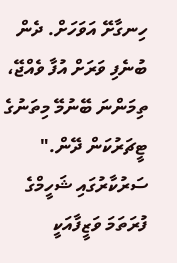ހިނގާށޭ އަވަހަށް. ދެން ބުނެފި ވަރަށް އުފާ ވެއްޖޭ، ތިމަންނަ ބޭނުމޭ މިތަނުގެ ޓީޗަރުކަން ދޭން."
ސަރުކާރުގައި ޝަހީމްގެ ފުރަތަމަ ވަޒީފާއަކީ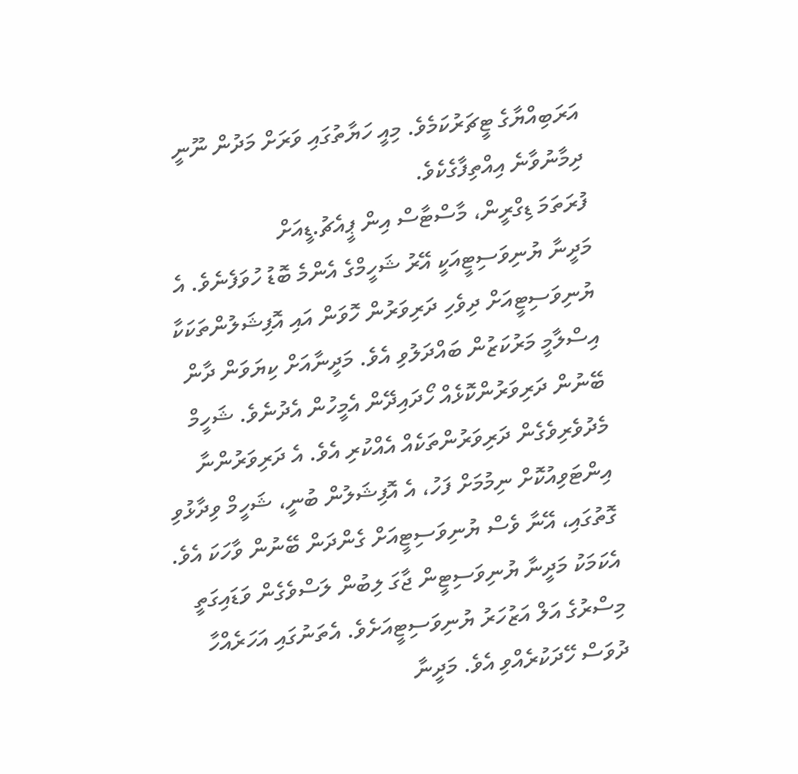އަރަބިއްޔާގެ ޓީޗަރުކަމެވެ. މިއީ ހަޔާތުގައި ވަރަށް މަދުން ނޫނީ ދިމާނުވާނެ އިއްތިފާގެކެވެ.
ފުރަތަމަ ޑިގްރީން، މާސްޓާސް އިން ޕީއެޗު.ޑީއަށް
މަދީނާ ޔުނިވަސިޓީއަކީ އޭރު ޝަހީމްގެ އެންމެ ބޮޑު ހުވަފެނެވެ. އެ ޔުނިވަސިޓީއަށް ދިވެހި ދަރިވަރުން ހޮވަން އައި އޮފިޝަލުންތަކަކާ އިސްލާމީ މަރުކަޒުން ބައްދަލުވި އެވެ. މަދީނާއަށް ކިޔަވަން ދާން ބޭނުން ދަރިވަރުންކޮޅެއް ހޯދައިދޭން އެމީހުން އެދުނެވެ. ޝަހީމް މެދުވެރިވެގެން ދަރިވަރުންތަކެއް އެއްކުރި އެވެ. އެ ދަރިވަރުންނާ އިންޓަވިއުކޮށް ނިމުމަށް ފަހު، އެ އޮފިޝަލުން ބުނީ، ޝަހީމް ވިދާޅުވި ގޮތުގައި، އޭނާ ވެސް ޔުނިވަސިޓީއަށް ގެންދަން ބޭނުން ވާހަކަ އެވެ.
އެކަމަކު މަދީނާ ޔުނިވަސިޓީން ޖާގަ ލިބުން ލަސްވެގެން ވަޑައިގަތީ މިސްރުގެ އަލް އަޒުހަރު ޔުނިވަސިޓީއަށެވެ. އެތަނުގައި އަހަރެއްހާ ދުވަސް ހޭދަކުރެއްވި އެވެ. މަދީނާ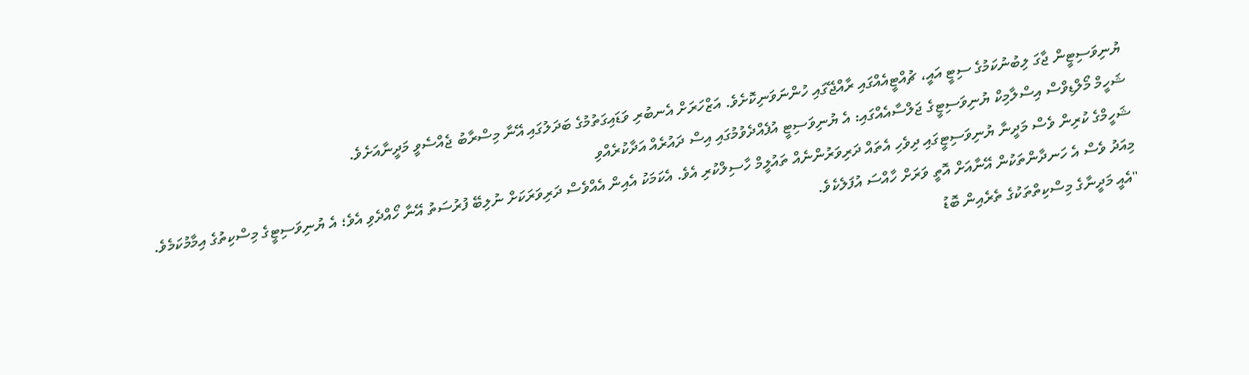ޔުނިވަސިޓީން ޖާގަ ލިބުނުކަމުގެ ސިޓީ އައީ، ޗުއްޓީއެއްގައި ރާއްޖޭގައި ހުންނަވަނިކޮށެވެ. އަޒްހަރަށް އެނބުރި ވަޑައިގަތުމުގެ ބަދަލުގައި އޭނާ މިސްރާބު ޖެއްސެވީ މަދީނާއަށެވެ.
ޝަހީމް މޯލްޑިވްސް އިސްލާމިކް ޔުނިވަސިޓީގެ ޖަލްސާއެއްގައި: އެ ޔުނިވަސިޓީ އުފެއްދެވުމުގައި އިސް ދައުރެއް އަދާކުރެއްވި
ޝަހީމްގެ ކުރިން ވެސް މަދީނާ ޔުނިވަސިޓީގައި ދިވެހި އެތައް ދަރިވަރުންނެއް ތައުލީމް ހާސިލްކުރި އެވެ. އެކަމަކު އެއިން އެއްވެސް ދަރިވަރަކަށް ނުލިބޭ ފުރުސަތު އޭނާ ހޯއްދެވި އެވެ؛ އެ ޔުނިވަސިޓީގެ މިސްކިތުގެ އިމާމުކަމެވެ. މިއަދު ވެސް އެ ހަނދާންތަކުން އޭނާއަށް އޮތީ ވަރަށް ހާއްސަ އުފަލެކެވެ.
"އެއީ މަދީނާގެ މިސްކިތްތަކުގެ ތެރެއިން ބޮޑު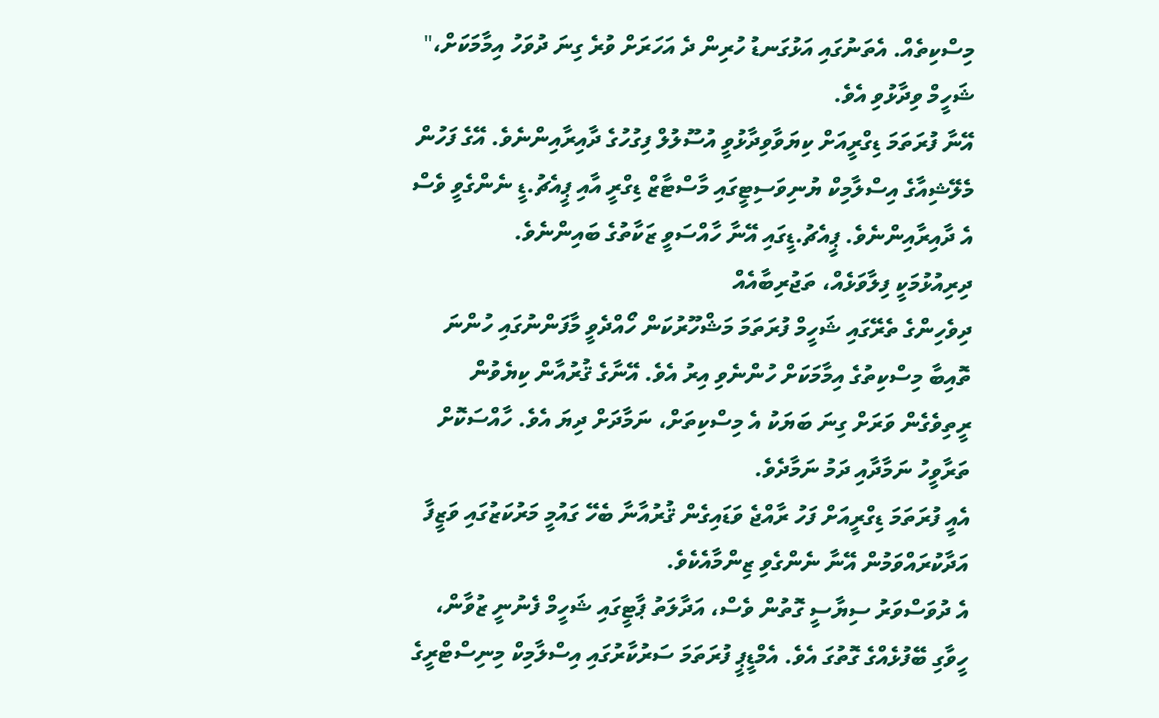މިސްކިތެއް. އެތަނުގައި އަޅުގަނޑު ހުރިން ދެ އަހަރަށް ވުރެ ގިނަ ދުވަހު އިމާމަކަށް،" ޝަހީމް ވިދާޅުވި އެވެ.
އޭނާ ފުރަތަމަ ޑިގްރީއަށް ކިޔަވާވިދާޅުވީ އުސޫލުލް ފިގުހުގެ ދާއިރާއިންނެވެ. އޭގެ ފަހުން މެލޭޝިއާގެ އިސްލާމިކް ޔުނިވަސިޓީގައި މާސްޓާޒް ޑިގްރީ އާއި ޕީއެޗު.ޑީ ނެންގެވީ ވެސް އެ ދާއިރާއިންނެވެ. ޕީއެޗު.ޑީގައި އޭނާ ހާއްސަވީ ޒަކާތުގެ ބައިންނެވެ.
ދިރިއުޅުމަކީ ފިލާވަޅެއް، ތަޖުރިބާއެއް
ދިވެހިންގެ ތެރޭގައި ޝަހީމް ފުރަތަމަ މަޝްހޫރުކަން ހޯއްދެވީ މާފަންނުގައި ހުންނަ ތޮއިބާ މިސްކިތުގެ އިމާމަކަށް ހުންނެވި އިރު އެވެ. އޭނާގެ ޤުރުއާން ކިޔެވުން ރީތިވެގެން ވަރަށް ގިނަ ބަޔަކު އެ މިސްކިތަށް، ނަމާދަށް ދިޔަ އެވެ. ހާއްސަކޮށް ތަރާވީހު ނަމާދާއި ދަމު ނަމާދެވެ.
އެއީ ފުރަތަމަ ޑިގްރީއަށް ފަހު ރާއްޖެ ވަޑައިގެން ޤުރުއާނާ ބެހޭ ގައުމީ މަރުކަޒުގައި ވަޒީފާ އަދާކުރައްވަމުން އޭނާ ނެންގެވި ޒިންމާއެކެވެ.
އެ ދުވަސްވަރު ސިޔާސީ ގޮތުން ވެސް، އަދާލަތު ޕާޓީގައި ޝަހީމް ފެނުނީ ޒުވާން، ހީވާގި ބޭފުޅެއްގެ ގޮތުގަ އެވެ. އެމްޑީޕީ ފުރަތަމަ ސަރުކާރުގައި އިސްލާމިކް މިނިސްޓްރީގެ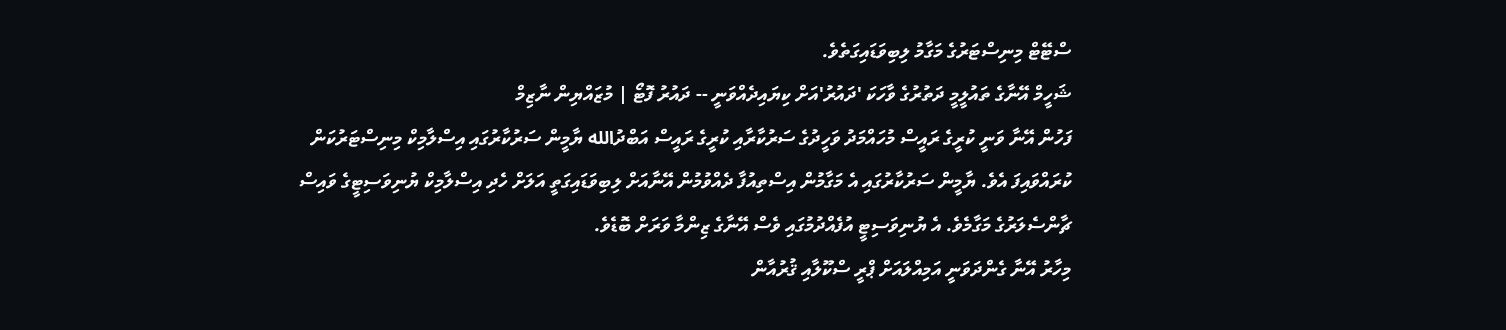ސްޓޭޓް މިނިސްޓަރުގެ މަގާމު ލިބިވަޑައިގަތެވެ.
ޝަހީމް އޭނާގެ ތައުލީމީ ދަތުރުގެ ވާހަކަ 'ދައުރު'އަށް ކިޔައިދެއްވަނީ -- ދައުރު ފޮޓޯ | މުޒައްޔިން ނާޒިމް
ފަހުން އޭނާ ވަނީ ކުރީގެ ރައީސް މުހައްމަދު ވަހީދުގެ ސަރުކާރާއި ކުރީގެ ރައީސް އަބްދުالله ޔާމީން ސަރުކާރުގައި އިސްލާމިކް މިނިސްޓަރުކަން ކުރައްވައިފަ އެވެ. ޔާމީން ސަރުކާރުގައި އެ މަގާމުން އިސްތިއުފާ ދެއްވުމުން އޭނާއަށް ލިބިވަޑައިގަތީ އަލަށް ހެދި އިސްލާމިކް ޔުނިވަސިޓީގެ ވައިސް ޗާންސެލަރުގެ މަގާމެވެ. އެ ޔުނިވަސިޓީ އުފެއްދުމުގައި ވެސް އޭނާގެ ޒިންމާ ވަރަށް ބޮޑެވެ.
މިހާރު އޭނާ ގެންދަވަނީ އަމިއްލައަށް ޕްރީ ސްކޫލާއި ޤުރުއާން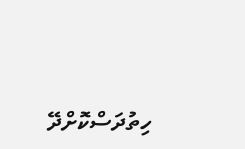ހިތުދަސްކޮށްދޭ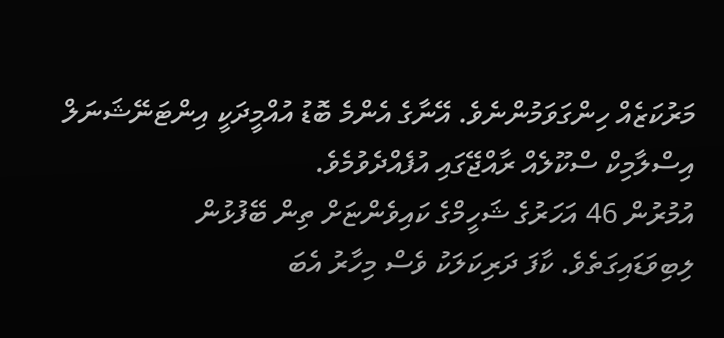މަރުކަޒެއް ހިންގަވަމުންނެވެ. އޭނާގެ އެންމެ ބޮޑު އުއްމީދަކީ އިންޓަނޭޝަނަލް އިސްލާމިކް ސްކޫލެއް ރާއްޖޭގައި އުފެއްދެވުމެވެ.
އުމުރުން 46 އަހަރުގެ ޝަހީމްގެ ކައިވެންޏަށް ތިން ބޭފުޅުން ލިބިވަޑައިގަތެވެ. ކާފަ ދަރިކަލަކު ވެސް މިހާރު އެބަ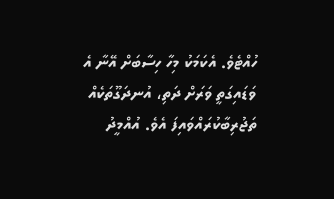ހުއްޓެވެ. އެކަމަކު މިހާ ހިސާބަށް އޭނާ އެ ވަޑައިގަތީ ވަރަށް ދަތި، އުނދަގޫތަކެއް ތަޖުރިބާކުރައްވައިފަ އެވެ. އުއްމީދު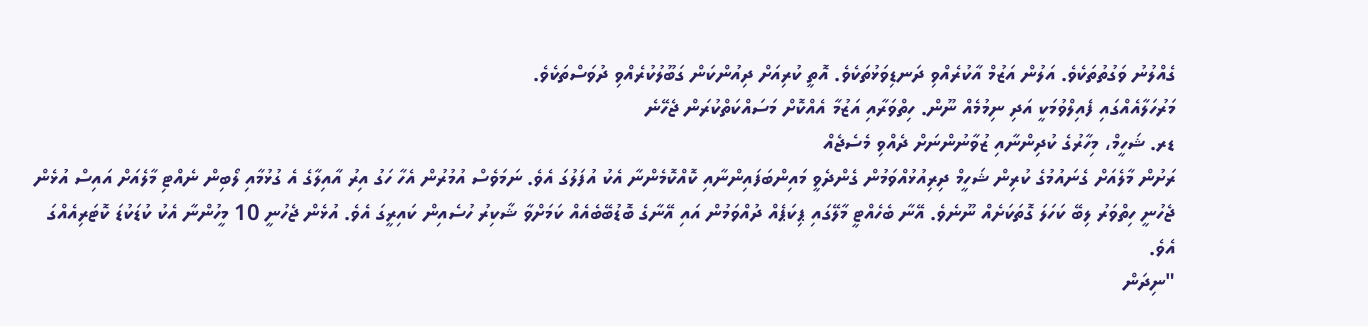ގެއްލުނު ވަގުތުތަކެވެ. އަލުން އަޒުމް އާކުރެއްވި ދަނޑިވަޅުތަކެވެ. އޮތީ ކުރިއަށް ދިއުންކަން ގަބޫލުކުރެއްވި ދުވަސްތަކެވެ.
މަރުހަލާއެއްގައި ފެއިލްވުމަކީ އަދި ނިމުމެއް ނޫން. ހިތްވަރާއި އަޒުމާ އެއްކޮށް މަސައްކަތްކުރަން ޖެހޭނެ
ޑރ. ޝަހީމް، މިހާރުގެ ކުދިންނާއި ޒުވާނުންނަށް ދެއްވި މެސެޖެއް
ރަށުން މާލެއަށް ގެނައުމުގެ ކުރިން ޝަހީމް ދިރިއުޅުއްވަމުން ގެންދެވީ މައިންބަފައިންނާއި ކޮއްކޮމެންނާ އެކު އުފަލުގަ އެވެ. ނަމަވެސް އުމުރުން އެހާ ހަގު އިރު އާއިލާގެ އެ ގުޅުމާއި ލޯބިން ނެއްޓި މާލެއަށް އައިސް އުޅެން ޖެހުނީ ހިތްވަރު ލިބޭ ކަހަލަ ގޮތަކަށެއް ނޫނެވެ. އޭނާ ބެހެއްޓީ މާލޭގައި ޕިކަޕެއް ދުއްވަމުން އައި އޭނާގެ ބޮޑުބޭބެއެއް ކަމަށްވާ ޝާކިރު ހުސެއިން ކައިރީގަ އެވެ. އުޅެން ޖެހުނީ 10 މީހުންނާ އެކު ކުޑަކުޑަ ކޮޓަރިއެއްގަ އެވެ.
"ނިދަން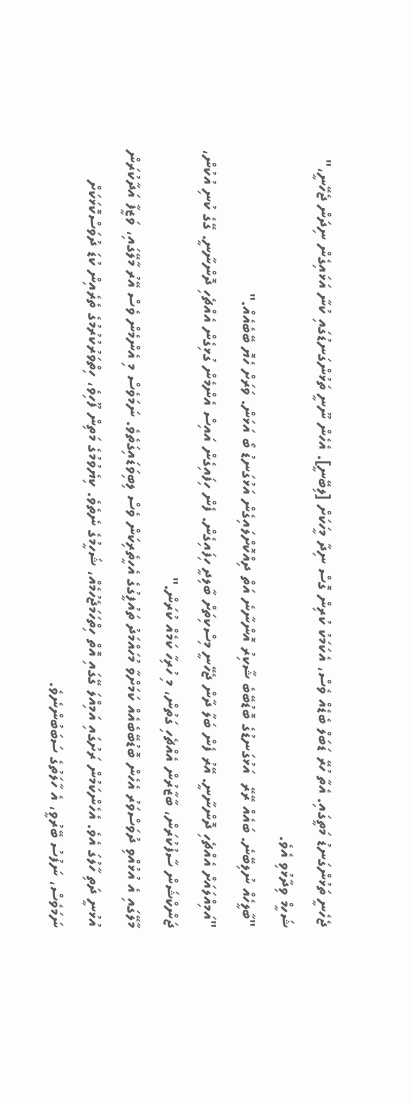ޖެހެނީ ތަޅުންގަނޑު މަތީގައި. އެތާ ހުރޭ ޑަބަލް ބެޑެއް ވެސް، އެކަމަކު ކުރިން ގޮސް ނިދާ މީހަކަށް [ލިބޭނީ]. އެހެން ނޫނީ ތަޅުންގަނޑުގައި ކުނާ އަޅައިގެން ނިދަން ޖެހޭނީ،" ޝަހީމް ވިދާޅުވި އެވެ.
"ބާލީހެއް ނުލިބޭނެ. ބައެއް ރޭރޭ  އަޅުގަނޑުގެ ބޮޑުބޭބެ ޝާކިރު އޮންނާނެ އަތް ދިއްކޮށްލައިގެން އަޅުގަނޑު ބޯ އަޅަން. ވަރަށް ހެޔޮ ބޭބެއެއް."
"އަމިއްލައަށް އެއްޗެހި ދޮންނާނީ. އޭރު ފެން ބަލާ ދާން ޖެހޭނީ މިސްކިތަށް ބާލިދީ ހިފައިގެން. ފެން ހިފައިގެން އައިސް އެންމެން ގުޅިގެން އެއްޗެހި ދޮންނާނީ. ގޭގެ ކުނި އުކުން، ޖަންކްޝަން ސާފުކުރަން، ބާޒާރުން އެއްޗެހި ގަތުން، މި ހުރިހާ ކަމެއް ކުރަން."
މާލޭގައި އެ އުޅުއްވި ދުވަސްވަރު އެހެން ބޮޑުބޭބެއެއް ކަމަށްވާ މުހައްމަދު ތައުފީގުގެ އެހީތެރިކަން ވެސް ލިބިވަޑައިގަތެވެ. ނަމަވެސް މި އެންމެން ވެސް އޭރު މާލޭގައި، ވަޒީފާ އަދާކުރަން އުޅުނީ ދަތި ހާލުގަ އެވެ. އެހެންކަމުން ރަށުގައި އަމިއްލަ ގޭގައި އޮތް ހިތްހަމަޖެހުމެއް، ޝަހީމުގެ ނެތެވެ. ކިޔެވުމުގެ މަތިން ފޫހިވެ، ހިތްވަރުކުރުމުގެ ތެރެއިން ކުޑަ ދުވަސްކޮޅަކަށް ނަމަވެސް، ނަފުސު ބޭރުވީ، އެ ހާލަތުގެ ސަބަބުންނެވެ.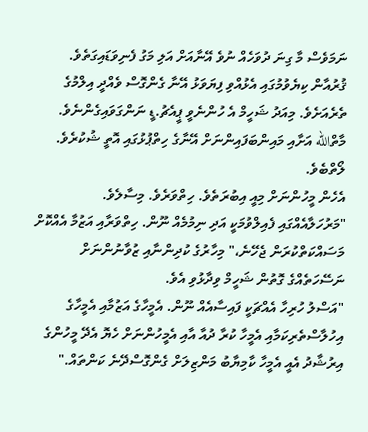ނަމަވެސް މާ ގިނަ ދުވަހެއް ނުވެ އޭނާއަށް އަލި މަގު ފެނިވަޑައިގަތެވެ. ޤުރުއާން ކިޔެވުމުގައި އެޅުއްވި ފިޔަވަޅު އޭނާ ގެންގޮސް ވެއްދީ އިލްމުގެ ތެރެއަށެވެ. މިއަދު ޝަހީމް އެ ހުންނެވީ ޕީއެޗު.ޑީ ނަންގަވައިގެންނެވެ. މާތްالله އަށާއި މައިންބަފައިންނަށް އޭނާގެ ހިތްޕުޅުގައި އޮތީ ޝުކުރެވެ. ލޯތްބެވެ.
އެހެން މީހުންނަށް މިއީ އިބުރަތެވެ. ހިތްވަރެވެ. މިސާލެވެ.
"މަރުހަލާއެއްގައި ފެއިލްވުމަކީ އަދި ނިމުމެއް ނޫން. ހިތްވަރާއި އަޒުމާ އެއްކޮށް މަސައްކަތްކުރަން ޖެހޭނެ،" މިހާރުގެ ކުދިންނާއި ޒުވާނުންނަށް ނަސޭހަތެއްގެ ގޮތުން ޝަހީމް ވިދާޅުވި އެވެ.
"އަސްލު ހުރިހާ އެއްޗަކީ ފައިސާއެއް ނޫން. އެމީހާގެ އަޒުމާއި އެމީހާގެ އިހުލާސްތެރިކަމާއި އެމީހާ ކުރާ ދުއާ އާއި އެމީހުންނަށް ހެޔޮ އެދޭ މީހުންގެ އިރުޝާދު އެއީ އެމީހާ ކާމިޔާބު މަންޒިލަށް ގެންގޮސްދޭނެ ކަންތައް."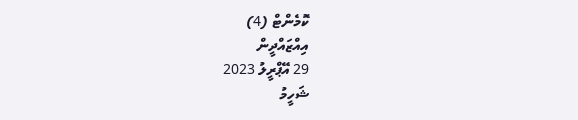ކޮމެންޓް (4)
އިއްޒައްދީން
29 އޭޕްރީލު 2023
ޝަހީމު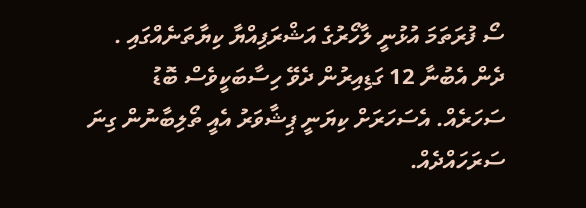ސޯ ފުރަތަމަ އުޅުނީ ލާހޯރުގެ އަޝްރަފިއްޔާ ކިޔާތަނެއްގައި . ދެން އެބުނާ 12 ގަޑިއިރުން ދެވޭ ހިސާބަކީވެސް ބޮޑު ސަހަރެއް. އެސަހަރަށް ކިޔަނީ ޕިޝާވަރު އެއީ ތޯލިބާނުން ގިނަ ސަރަހައްދެއް.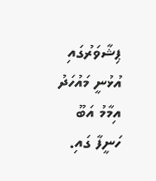ޕިޝާވަރުގައި އުޅުނީ މައުހަދު އިމާމު އަބޫ ހަނީފާ ގައި.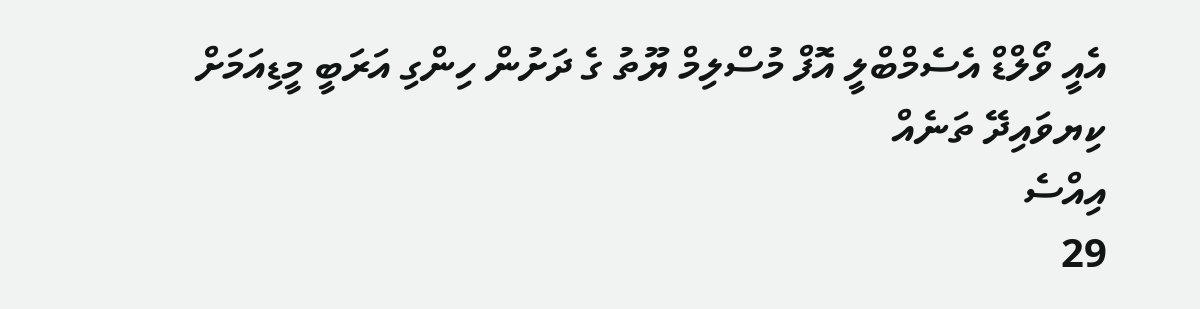އެއީ ވޯލްޑް އެސެމްބްލީ އޮފް މުސްލިމް ޔޫތު ގެ ދަށުން ހިންގި އަރަބީ މީޑިއަމަށް ކިޔވައިދޭ ތަނެއް
އިއްސެ
29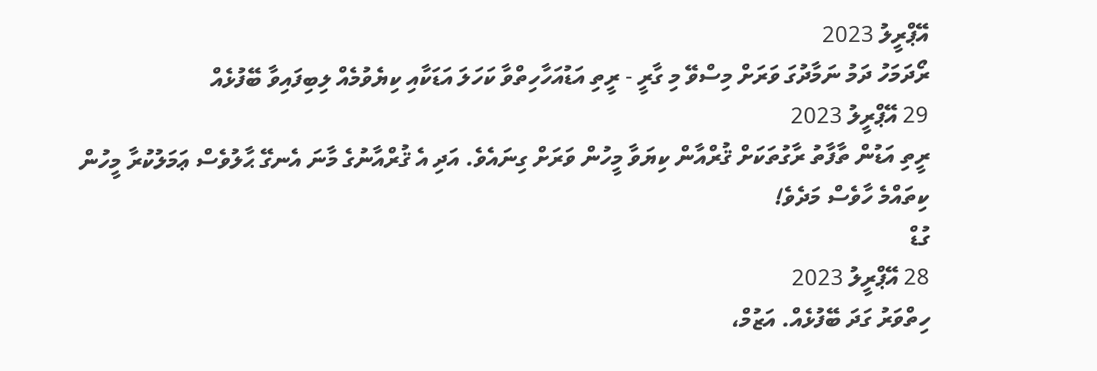އޭޕްރީލު 2023
ރޯދަމަހު ދަމު ނަމާދުގަ ވަރަށް މިސްވޭ މި ގާރީ - ރީތި އަޑުއަހާހިތްވާ ކަހަލަ އަޑަކާއި ކިޔެވުމެއް ލިބިފައިވާ ބޭފުޅެއް
29 އޭޕްރީލު 2023
ރީތި އަޑުން ތާފާތު ރާގުތަކަށް ޤުރްއާން ކިޔަވާ މީހުން ވަރަށް ގިނައެވެ. އަދި އެ ޤުރްއާނުގެ މާނަ އެނގޭ ޙާލުވެސް ޢަމަލުކުރާ މީހުން ކިތައްމެ ހާވެސް މަދެވެ!
ގުޑް
28 އޭޕްރީލު 2023
ހިތްވަރު ގަދަ ބޭފުޅެއް. އަޒުމް،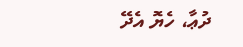ދުޢާ، ހެޔޮ އެދޭ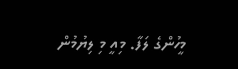މީހުންގެ ލަފާ. މިއީ މި ލިޔުމުން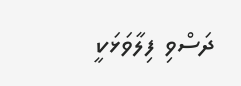ދަސްވި ފިލާވަޅަކީ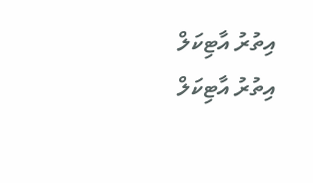އިތުރު އާޓިކަލް
އިތުރު އާޓިކަލް